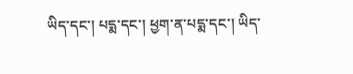ཡིད་དང་། པདྨ་དང་། ཕྱག་ན་པདྨ་དང་། ཡིད་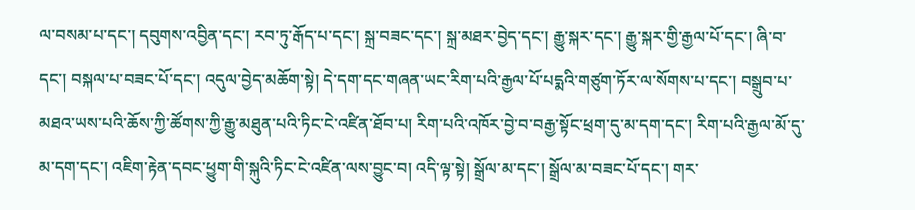ལ་བསམ་པ་དང་། དབུགས་འབྱིན་དང་། རབ་ཏུ་རྒོད་པ་དང་། སྐྲ་བཟང་དང་། སྐྲ་མཐར་བྱེད་དང་། རྒྱུ་སྐར་དང་། རྒྱུ་སྐར་གྱི་རྒྱལ་པོ་དང་། ཞི་བ་དང་། བསྐལ་པ་བཟང་པོ་དང་། འདུལ་བྱེད་མཆོག་སྟེ། དེ་དག་དང་གཞན་ཡང་རིག་པའི་རྒྱལ་པོ་པདྨའི་གཙུག་ཏོར་ལ་སོགས་པ་དང་། བསྒྲུབ་པ་མཐའ་ཡས་པའི་ཆོས་ཀྱི་ཚོགས་ཀྱི་རྒྱུ་མཐུན་པའི་ཏིང་ངེ་འཛིན་ཐོབ་པ། རིག་པའི་འཁོར་བྱེ་བ་བརྒྱ་སྟོང་ཕྲག་དུ་མ་དག་དང་། རིག་པའི་རྒྱལ་མོ་དུ་མ་དག་དང་། འཇིག་རྟེན་དབང་ཕྱུག་གི་སྐུའི་ཏིང་ངེ་འཛིན་ལས་བྱུང་བ། འདི་ལྟ་སྟེ། སྒྲོལ་མ་དང་། སྒྲོལ་མ་བཟང་པོ་དང་། གར་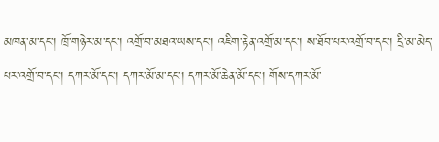མཁན་མ་དང་། ཁྲོ་གཉེར་མ་དང་། འགྲོ་བ་མཐའ་ཡས་དང་། འཇིག་རྟེན་འགྲོ་མ་དང་། ས་ཐོབ་པར་འགྲོ་བ་དང་། དྲི་མ་མེད་པར་འགྲོ་བ་དང་། དཀར་མོ་དང་། དཀར་མོ་མ་དང་། དཀར་མོ་ཆེན་མོ་དང་། གོས་དཀར་མོ་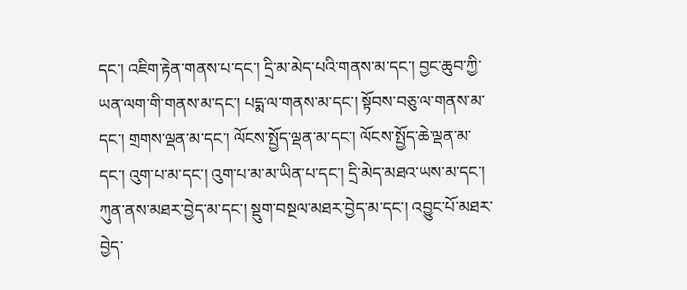དང་། འཇིག་རྟེན་གནས་པ་དང་། དྲི་མ་མེད་པའི་གནས་མ་དང་། བྱང་ཆུབ་ཀྱི་ཡན་ལག་གི་གནས་མ་དང་། པདྨ་ལ་གནས་མ་དང་། སྟོབས་བཅུ་ལ་གནས་མ་དང་། གྲགས་ལྡན་མ་དང་། ལོངས་སྤྱོད་ལྡན་མ་དང་། ལོངས་སྤྱོད་ཆེ་ལྡན་མ་དང་། འུག་པ་མ་དང་། འུག་པ་མ་མ་ཡིན་པ་དང་། དྲི་མེད་མཐའ་ཡས་མ་དང་། ཀུན་ནས་མཐར་བྱེད་མ་དང་། སྡུག་བསྔལ་མཐར་བྱེད་མ་དང་། འབྱུང་པོ་མཐར་བྱེད་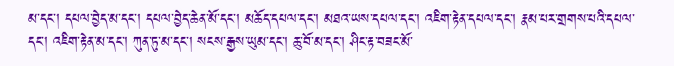མ་དང་། དཔལ་བྱེད་མ་དང་། དཔལ་བྱེད་ཆེན་མོ་དང་། མཆོད་དཔལ་དང་། མཐའ་ཡས་དཔལ་དང་། འཇིག་རྟེན་དཔལ་དང་། རྣམ་པར་གྲགས་པའི་དཔལ་དང་། འཇིག་རྟེན་མ་དང་། ཀུན་ཏུ་མ་དང་། སངས་རྒྱས་ཡུམ་དང་། ཆུ་བོ་མ་དང་། ཤིང་རྟ་བཟང་མོ་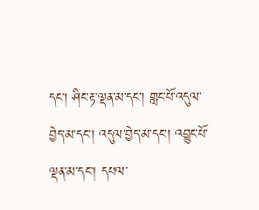དང་། ཤིང་རྟ་ལྡན་མ་དང་། གླང་པོ་འདུལ་བྱེད་མ་དང་། འདུལ་བྱེད་མ་དང་། འབྱུང་པོ་ལྡན་མ་དང་། དཔལ་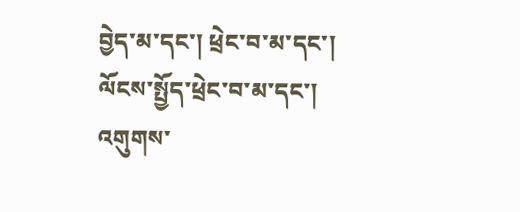བྱེད་མ་དང་། ཕྲེང་བ་མ་དང་། ལོངས་སྤྱོད་ཕྲེང་བ་མ་དང་། འགུགས་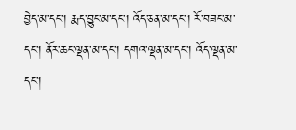བྱེད་མ་དང་། རྨད་བྱུང་མ་དང་། འོད་ཅན་མ་དང་། རོ་བཟང་མ་དང་། ནོར་ཆང་ལྡན་མ་དང་། དགའ་ལྡན་མ་དང་། འོད་ལྡན་མ་དང་།